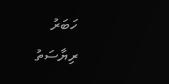ހަބަރު
ރިޔާސަތު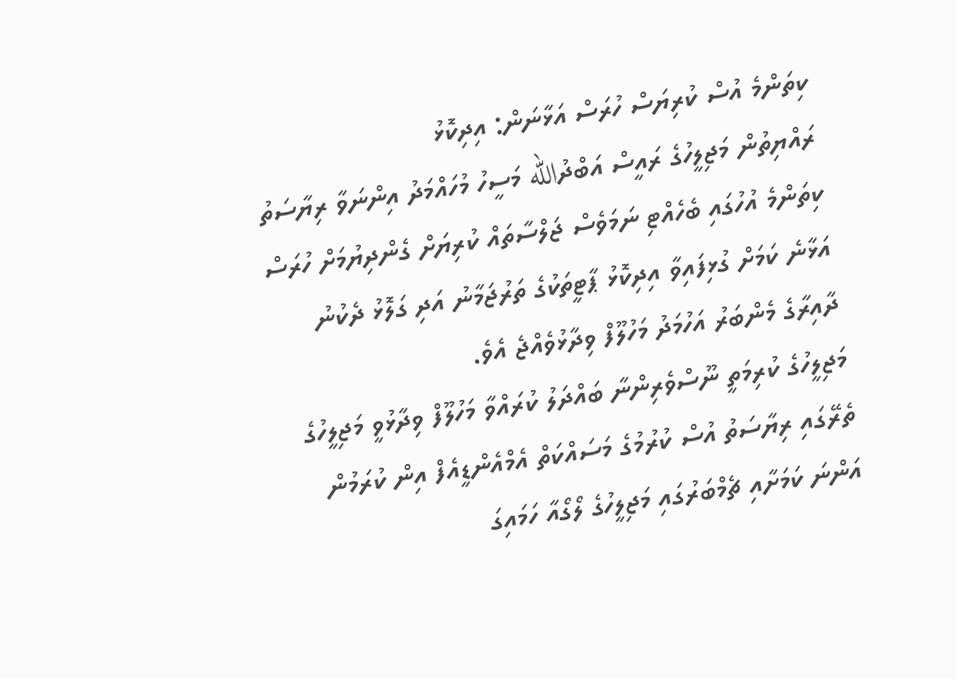ކިތަންމެ އުސް ކުރިޔަސް ހުރަސް އަޅާނަން: އިދިކޮޅު
ރައްޔިތުން މަޖިލީހުގެ ރައީސް އަބްދުالله މަސީހު މުހައްމަދު އިންނަވާ ރިޔާސަތު ކިތަންމެ އުހުގައި ބެހެއްޓި ނަމަވެސް ޖަލްސާތައް ކުރިޔަށް ގެންދިޔުމަށް ހުރަސް އަޅާނެ ކަމަށް ގުޅިފައިވާ އިދިކޮޅު ޕާޓީތަކުގެ ތަރުޖަމާނު އަދި ގަލޮޅު ދެކުނު ދާއިރާގެ މެންބަރު އަހުމަދު މަހުލޫފް ވިދާޅުވެއްޖެ އެވެ.
މަޖިލީހުގެ ކުރިމަތީ ނޫސްވެރިންނާ ބައްދަލު ކުރައްވާ މަހުލޫފް ވިދާޅުވީ މަޖިލީހުގެ ތެރޭގައި ރިޔާސަތު އުސް ކުރުމުގެ މަސައްކަތް އެމްއެންޑީއެފް އިން ކުރަމުން އަންނަ ކަމަށާއި ޗެމްބަރުގައި މަޖިލީހުގެ ލޯގޯއާ ހަމައިގަ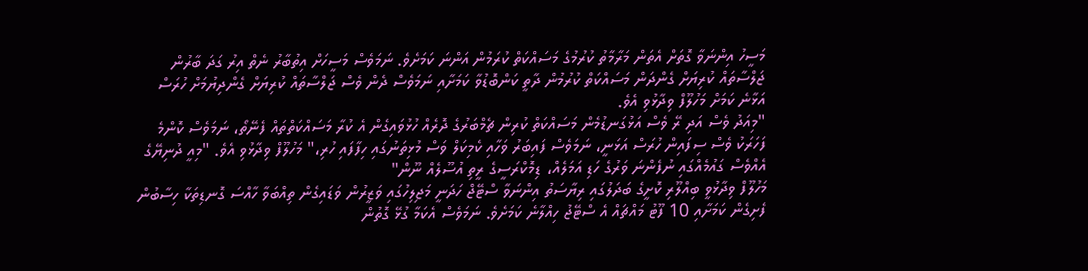މަސީހު އިންނަވާ ގޮތަށް އެތަން މަރާމާތު ކުރުމުގެ މަސައްކަތް ކުރަމުން އަންނަ ކަމަށެވެ. ނަމަވެސް މަސީހަށް އިތުބާރު ނެތް އިރު ގަދަ ބާރުން ޖަލްސާތައް ކުރިޔަށް ގެންދަން މަސައްކަތް ކުރުމުން ދާތީ ކަންބޮޑުވާ ކަމަށާއި ނަމަވެސް ދެން ވެސް ޖަލްސާތައް ކުރިޔަށް ގެންދިޔުމަށް ހުރަސް އަޅާނެ ކަމަށް މަހުލޫފް ވިދާޅުވި އެވެ.
"މިއަދު ވެސް އަދި ރޭ ވެސް އަޅުގަނޑުމެން މަސައްކަތް ކުރިން ޗެމްބަރުގެ ދޮރެއް ހުޅުވައިގެން އެ ކުރާ މަސައްކަތްތައް ފެނޭތޯ، ނަމަވެސް ކޮންމެ ފަހަރަކު ވެސް ސިފައިން ހުރަސް އަޅަނީ، ނަމަވެސް ފައިބަރު ވަހާއި ކެމިކަލް ވަސް މުޅިތަނުގައި ހިފާފައި ހުރި،" މަހުލޫފް ވިދާޅުވި އެވެ. "މިއީ ދުނިޔޭގެ އެއްވެސް ގައުމެއްގައި ނުފެންނަ ވަރުގެ ހަޑި އަމަލެއް، ޑިމޮކްރަސީގެ ރީތި އުސޫލެއް ނޫން"
މަހުލޫފް ވިދާޅުވީ ބިއްލޫރި ކޮށީގެ ބަދަލުގައި ރިޔާސަތު އިންނަވާ ސްޓޭޖް ހަދަނީ މަޖިލިހުގައި ވަޒީރުން ވަޑައިގެން ތިއްބަވާ ހާއްސަ ގޮނޑިތަކާ ހިސާބުން ފެށިގެން ކަމަށާއި 10 ފޫޓު މައްޗައް އެ ސްޓޭޖު ހިއްލާނެ ކަމަށެވެ. ނަމަވެސް އެކަމާ ގުޅޭ ގޮތުން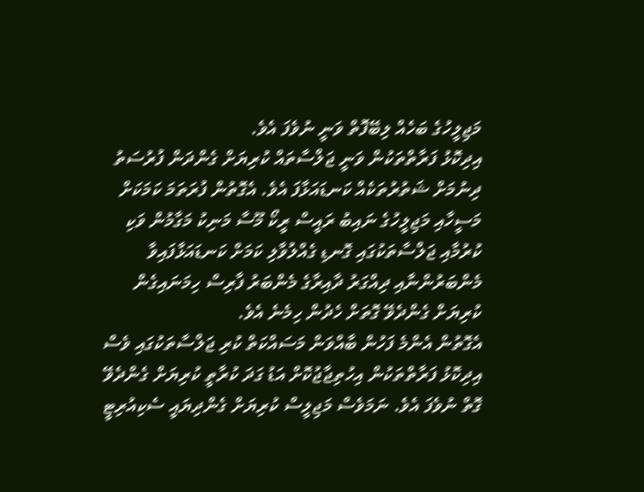މަޖިލީހުގެ ބަހެއް ލިބޭފޮތް ވަނީ ނުވެފަ އެވެ.
އިދިކޮޅު ފަރާތްތަކުން ވަނީ ޖަލްސާތައް ކުރިޔަށް ގެންދަން ފުރުސަތު ދިނުމަށް ޝަތުރުތަކެއް ކަނޑައަޅާފަ އެވެ. އެގޮތުން ފުރަތަމަ ކަމަކަށް މަސީހާއި މަޖިލީހުގެ ނައިބު ރައީސް ރީކޯ މޫސާ މަނިކު މަގާމުން ވަކި ކުރުމާއި ޖަލްސާތަކުގައި ގޮނޑި ގެއްލުވާލި ކަމަށް ކަނޑައަޅާފައިވާ މެންބަރުންނާއި ދިއްގަރު ދާއިރާގެ މެންބަރު ފާރިސް ހިމަނައިގެން ކުރިޔަށް ގެންދެވޭ ގޮތަށް ހެދުން ހިމެނެ އެވެ.
އެގޮތުން އެންމެ ފަހުން ބާއްވަން މަސައްކަތް ކުރި ޖަލްސާތަކުގައި ވެސް އިދިކޮޅު ފަރާތްތަކުން އިހުތިޖާޖުކޮށް އަޑު ގަދަ ކުރާތީ ކުރިޔަށް ގެންދެވޭ ގޮތް ނުވެފަ އެވެ. ނަމަވެސް މަޖިލީސް ކުރިޔަށް ގެންދިޔައީ ސެކިއުރިޓީ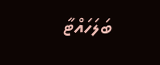ބަލަހައްޓާ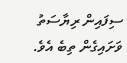ސިފައިން ރިޔާސަތު ވަށައިގެން ތިބެ އެވެ.